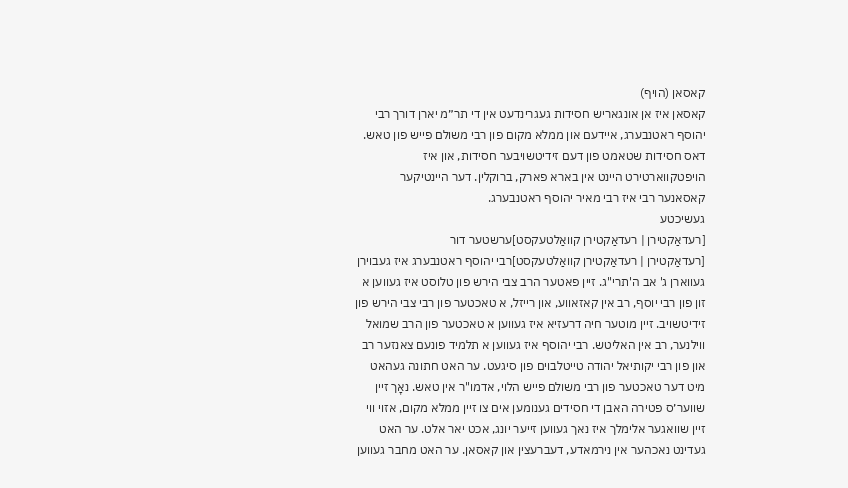קאסאן (הויף)
קאסאן איז אן אונגאריש חסידות געגרינדעט אין די תר״מ יארן דורך רבי יהוסף ראטנבערג, איידעם און ממלא מקום פון רבי משולם פייש פון טאש.
דאס חסידות שטאמט פון דעם זידיטשויבער חסידות, און איז הויפטקווארטירט היינט אין בארא פארק, ברוקלין. דער היינטיקער קאסאנער רבי איז רבי מאיר יהוסף ראטנבערג.
געשיכטע
[רעדאַקטירן | רעדאַקטירן קוואַלטעקסט]ערשטער דור
[רעדאַקטירן | רעדאַקטירן קוואַלטעקסט]רבי יהוסף ראטנבערג איז געבוירן געווארן ג' אב ה'תרי"ג. זיין פאטער הרב צבי הירש פון טלוסט איז געווען א זון פון רבי יוסף, רב אין קאזאווע, און רייזל, א טאכטער פון רבי צבי הירש פון זידיטשויב. זיין מוטער חיה דרעזיא איז געווען א טאכטער פון הרב שמואל ווילנער, רב אין האליטש. רבי יהוסף איז געווען א תלמיד פונעם צאנזער רב און פון רבי יקותיאל יהודה טייטלבוים פון סיגעט. ער האט חתונה געהאט מיט דער טאכטער פון רבי משולם פייש הלוי, אדמו"ר אין טאש. נאָך זיין שווער׳ס פטירה האבן די חסידים גענומען אים צו זיין ממלא מקום, אזוי ווי זיין שוואגער אלימלך איז נאך געווען זייער יונג, אכט יאר אלט. ער האט געדינט נאכהער אין נירמאדע, דעברעצין און קאסאן. ער האט מחבר געווען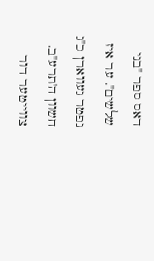דאס ספר "בני שלשים". ער איז נפטר געווארן כ"ג חשוון ה'תרע"ב.
צווייטער דור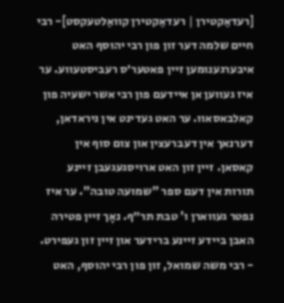[רעדאַקטירן | רעדאַקטירן קוואַלטעקסט]- רבי חיים שלמה דער זון פון רבי יהוסף האט איבערגענומען זיין פאטער׳ס רעביסטעווע. ער איז געווען אן איידעם פון רבי אשר ישעיה פון קאלבאסאוו. ער האט געדינט אין ניראדאן, דערנאך אין דעברעצין און צום סוף אין קאסאן. זיין זון האט ארויסגעגעבן זיינע תורות אין דעם ספר "שמועה טובה". ער איז נפטר געווארן ו' טבת תר״ף. נאָך זיין פטירה האבן ביידע זיינע ברידער און זיין זון געפירט.
- רבי משה שמואל, זון פון רבי יהוסף, האט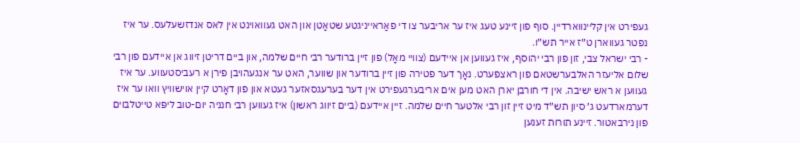געפירט אין קליינווארדיין. סוף פון זיינע טעג איז ער אריבער צו די פאַראייניגטע שטאַטן און האט געוואוינט אין לאס אנדזשעלעס. ער איז נפטר געווארן ט״ז אייר תש״ו.
- רבי ישראל צבי, זון פון רבי יהוסף, איז געווען אן איידעם (צוויי מאָל) פון זיין ברודער רבי חיים שלמה, און ביים דריטן זיווג אן איידעם פון רבי שלום אליעזר האלבערשטאם פון ראצפערט. נאָך דער פטירה פון זיין ברודער און שווער, האט ער אנגעהויבן פירן א רעביסטעווע. ער איז געווען א ראש ישיבה. אין די חורבן יארן האט מען אים אריבערגעפירט אין דער בערעגסאזער געטא און פון דאָרט קיין אוישוויץ וואו ער איז דערמארדעט ג׳ סיון תש״ד מיט זיין זון רבי אלטער חיים שלמה. זיין איידעם (ביים זיווג ראשון) איז געווען רבי חנניה יום-טוב ליפּא טייטלבוים פון נירבאטור. זיינע תורות זענען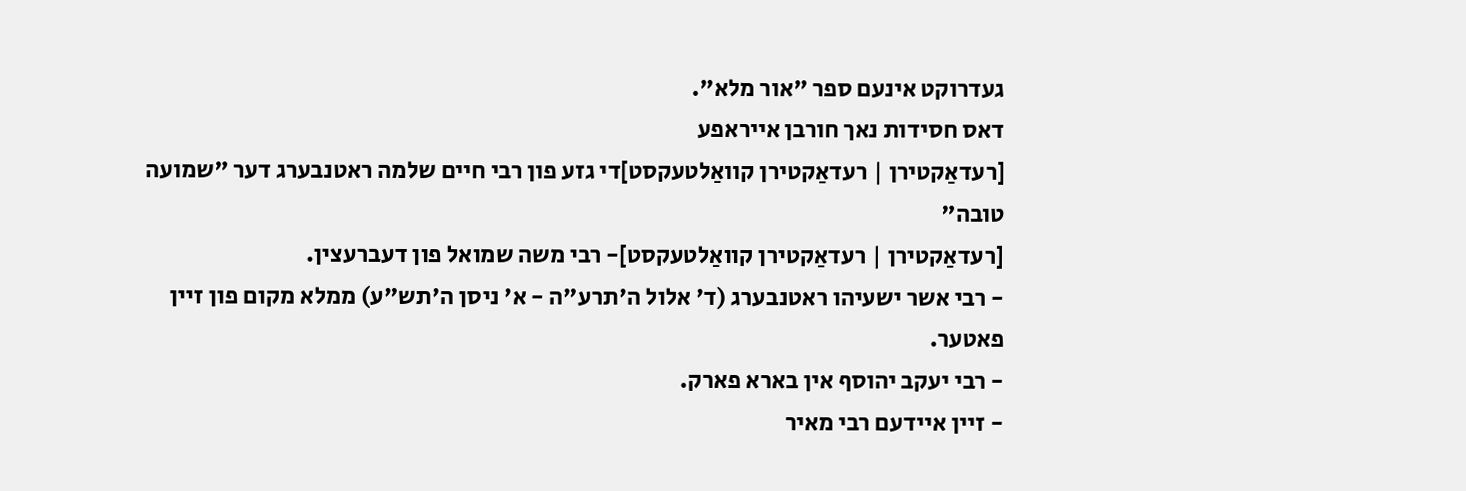געדרוקט אינעם ספר "אור מלא".
דאס חסידות נאך חורבן אייראפע
[רעדאַקטירן | רעדאַקטירן קוואַלטעקסט]די גזע פון רבי חיים שלמה ראטנבערג דער "שמועה טובה"
[רעדאַקטירן | רעדאַקטירן קוואַלטעקסט]- רבי משה שמואל פון דעברעצין.
- רבי אשר ישעיהו ראטנבערג (ד' אלול ה'תרע"ה - א' ניסן ה'תש"ע) ממלא מקום פון זיין פאטער.
- רבי יעקב יהוסף אין בארא פארק.
- זיין איידעם רבי מאיר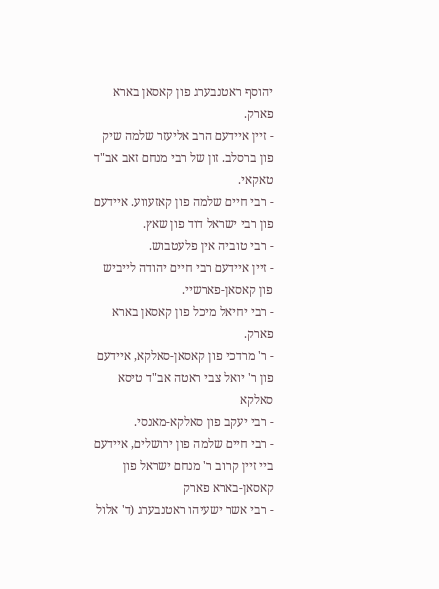יהוסף ראטנבערג פון קאסאן בארא פארק.
- זיין איידעם הרב אליעזר שלמה שיק פון ברסלב. זון של רבי מנחם זאב אב"ד טאקאי.
- רבי חיים שלמה פון קאזעווע. איידעם פון רבי ישראל דוד פון שאץ.
- רבי טוביה אין פלעטבוש.
- זיין איידעם רבי חיים יהודה לייביש פון קאסאן-פארשיי.
- רבי יחיאל מיכל פון קאסאן בארא פארק.
- ר' מרדכי פון קאסאן-סאלקא, איידעם פון ר' יואל צבי ראטה אב"ד טיסא סאלקא
- רבי יעקב פון סאלקא-מאנסי.
- רבי חיים שלמה פון ירושלים, איידעם ביי זיין קרוב ר' מנחם ישראל פון קאסאן-בארא פארק
- רבי אשר ישעיהו ראטנבערג (ד' אלול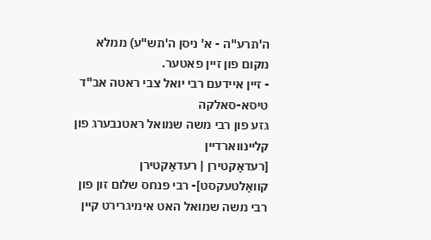ה'תרע"ה - א' ניסן ה'תש"ע) ממלא מקום פון זיין פאטער.
- זיין איידעם רבי יואל צבי ראטה אב"ד טיסא-סאלקה
גזע פון רבי משה שמואל ראטנבערג פון קליינווארדיין
[רעדאַקטירן | רעדאַקטירן קוואַלטעקסט]- רבי פנחס שלום זון פון רבי משה שמואל האט אימיגרירט קיין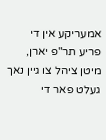אמעריקע אין די פריע תר"פ יארן, מיטן ציהל צו גיין נאך געלט פאר די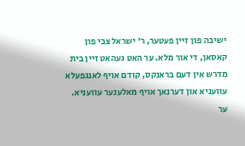ישיבה פון זיין פעטער, ר' ישראל צבי פון קאסאן, די אור מלא. ער האט געהאט זיין בית מדרש אין דעם בראנקס, קודם אויף לאנגפעלא עוועניא און דערנאך אויף מאלענער עוועניא. ער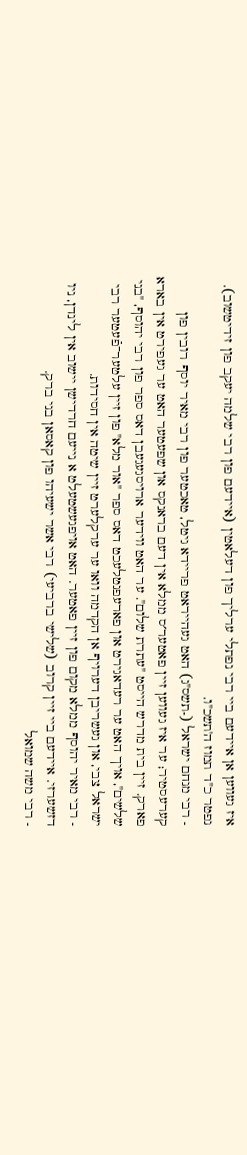איז געווען אן איידעם ביי רבי נפתלי ערליך פון דעלאטין (איידעם פון רבי שלמה יעקב פון זידיטשוב). נפטר כ"ד תמוז ה'תשכ"ו.
- רבי מנחם ישראל (-תשס"ג) האט געהייראט פריידא גיטל, טאכטער פון רבי מאיר יוסף רובין פון קערעסטיר; ער איז געווען זיין פאטער׳ס ממלא אין דעם בראנקס און שפעטער האט ער געפירט אין בארא פארק. זיין בית מדרש הייסט "עתרת שלום". ער האט ווידער ארויסגעגעבן דאס ספר פון רבי יהוסף, "בני שלשים", אויך האט ער רעדאגירט און פארעפנטלעכט דאס ספר "אור מלא" פון זיין עלטער־פֿעטער רבי ישראל צבי, און געשריבן דערויף אן הקדמה וואו ער ערקלערט זיין שיטה אין חסידות.
- רבי מאיר יהוסף ממלא מקום פון זיין פאטער. האט אויפגעשטעלט א נייעם חרדישן יישוב אין לינדן, ניו דזשערזי. איידעם ביי זיין קרוב (שלישי ברביעי) רבי אשר ישעיהו פון קאסאן בני ברק.
- רבי משה שמואל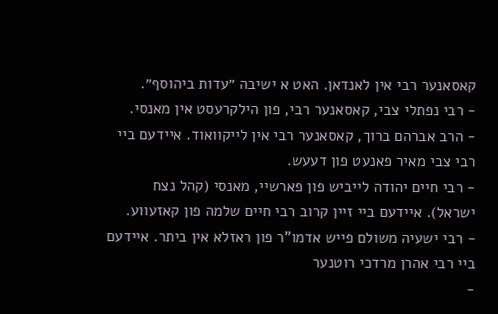קאסאנער רבי אין לאנדאן. האט א ישיבה ״עדות ביהוסף״.
- רבי נפתלי צבי, קאסאנער רבי, פון הילקרעסט אין מאנסי.
- הרב אברהם ברוך, קאסאנער רבי אין לייקוואוד. איידעם ביי רבי צבי מאיר פאנעט פון דעעש.
- רבי חיים יהודה לייביש פון פארשיי, מאנסי (קהל נצח ישראל). איידעם ביי זיין קרוב רבי חיים שלמה פון קאזעווע.
- רבי ישעיה משולם פייש אדמו"ר פון ראזלא אין ביתר. איידעם ביי רבי אהרן מרדכי רוטנער
-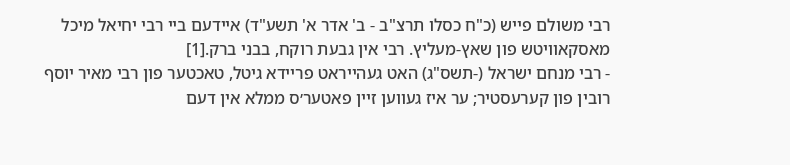רבי משולם פייש (כ"ח כסלו תרצ"ב - ב' אדר א' תשע"ד) איידעם ביי רבי יחיאל מיכל מאסקאוויטש פון שאץ-מעליץ. רבי אין גבעת רוקח, בבני ברק.[1]
- רבי מנחם ישראל (-תשס"ג) האט געהייראט פריידא גיטל, טאכטער פון רבי מאיר יוסף רובין פון קערעסטיר; ער איז געווען זיין פאטער׳ס ממלא אין דעם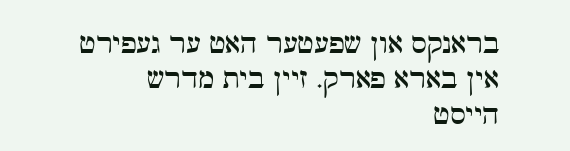בראנקס און שפעטער האט ער געפירט אין בארא פארק. זיין בית מדרש הייסט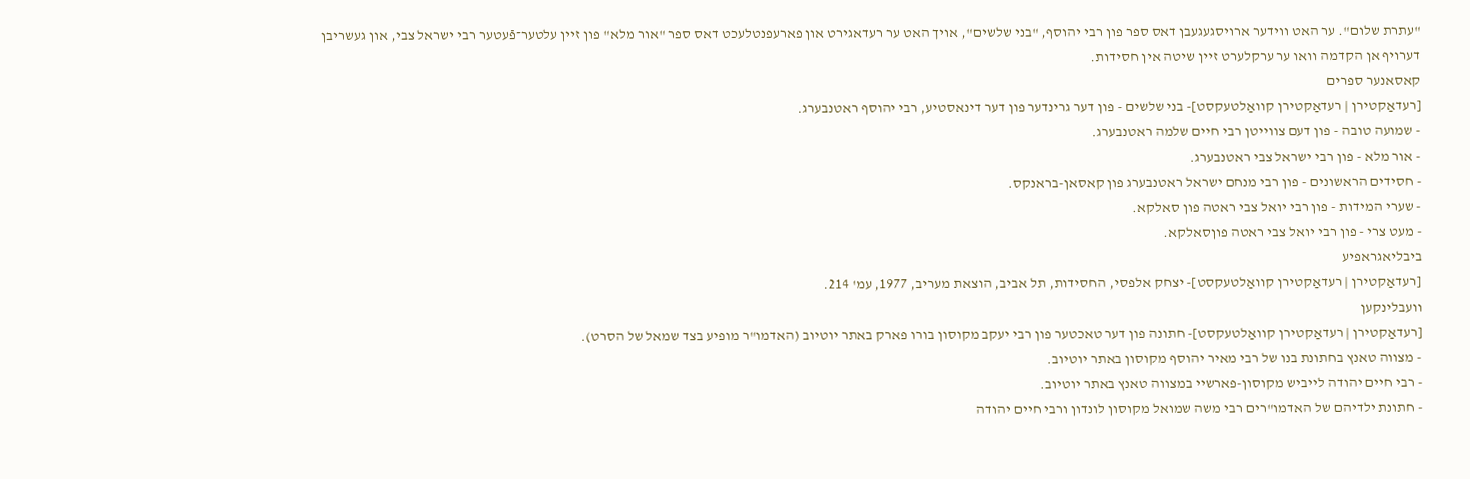"עתרת שלום". ער האט ווידער ארויסגעגעבן דאס ספר פון רבי יהוסף, "בני שלשים", אויך האט ער רעדאגירט און פארעפנטלעכט דאס ספר "אור מלא" פון זיין עלטער־פֿעטער רבי ישראל צבי, און געשריבן דערויף אן הקדמה וואו ער ערקלערט זיין שיטה אין חסידות.
קאסאנער ספרים
[רעדאַקטירן | רעדאַקטירן קוואַלטעקסט]- בני שלשים - פון דער גרינדער פון דער דינאסטיע, רבי יהוסף ראטנבערג.
- שמועה טובה - פון דעם צווייטן רבי חיים שלמה ראטנבערג.
- אור מלא - פון רבי ישראל צבי ראטנבערג.
- חסידים הראשונים - פון רבי מנחם ישראל ראטנבערג פון קאסאן-בראנקס.
- שערי המידות - פון רבי יואל צבי ראטה פון סאלקא.
- מעט צרי - פון רבי יואל צבי ראטה פוןסאלקא.
ביבליאגראפיע
[רעדאַקטירן | רעדאַקטירן קוואַלטעקסט]- יצחק אלפסי, החסידות, תל אביב, הוצאת מעריב, 1977, עמ' 214.
וועבלינקען
[רעדאַקטירן | רעדאַקטירן קוואַלטעקסט]- חתונה פון דער טאכטער פון רבי יעקב מקוסון בורו פארק באתר יוטיוב (האדמו"ר מופיע בצד שמאל של הסרט).
- מצווה טאנץ בחתונת בנו של רבי מאיר יהוסף מקוסון באתר יוטיוב.
- רבי חיים יהודה לייביש מקוסון-פארשיי במצווה טאנץ באתר יוטיוב.
- חתונת ילדיהם של האדמו"רים רבי משה שמואל מקוסון לונדון ורבי חיים יהודה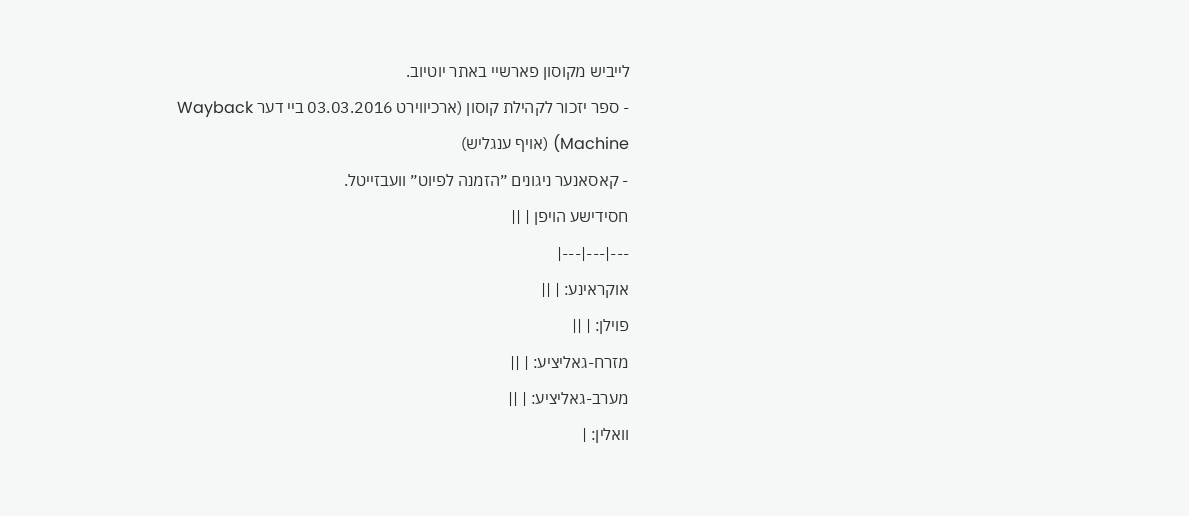לייביש מקוסון פארשיי באתר יוטיוב.
- ספר יזכור לקהילת קוסון (ארכיווירט 03.03.2016 ביי דער Wayback Machine) (אויף ענגליש)
- קאסאנער ניגונים ״הזמנה לפיוט״ וועבזייטל.
חסידישע הויפן | ||
---|---|---|
אוקראינע: | ||
פוילן: | ||
מזרח-גאליציע: | ||
מערב-גאליציע: | ||
וואלין: |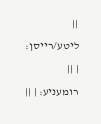||
ליטע/רייסן: | ||
רומעניע: | ||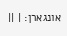אונגארן: | ||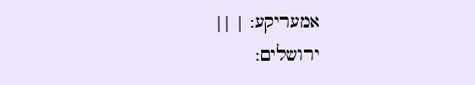אמעריקע: | ||
ירושלים: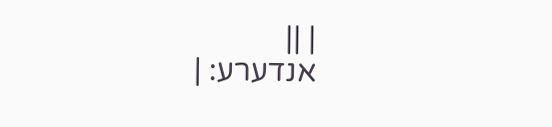| ||
אנדערע: |